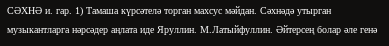СӘХНӘ и. гар. 1) Тамаша күрсәтелә торган махсус мәйдан. Сәхнәдә утырган музыкантларга нәрсәдер аңлата иде Яруллин. М.Латыйфуллин. Әйтерсең болар әле генә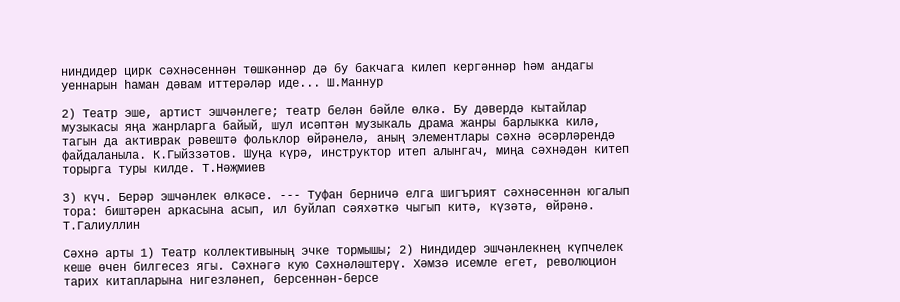ниндидер цирк сәхнәсеннән төшкәннәр дә бу бакчага килеп кергәннәр һәм андагы уеннарын һаман дәвам иттерәләр иде... Ш.Маннур

2) Театр эше, артист эшчәнлеге; театр белән бәйле өлкә. Бу дәвердә кытайлар музыкасы яңа жанрларга байый, шул исәптән музыкаль драма жанры барлыкка килә, тагын да активрак рәвештә фольклор өйрәнелә, аның элементлары сәхнә әсәрләрендә файдаланыла. К.Гыйззәтов. Шуңа күрә, инструктор итеп алынгач, миңа сәхнәдән китеп торырга туры килде. Т.Нәҗмиев

3) күч. Берәр эшчәнлек өлкәсе. --- Туфан берничә елга шигърият сәхнәсеннән югалып тора: биштәрен аркасына асып, ил буйлап сәяхәткә чыгып китә, күзәтә, өйрәнә. Т.Галиуллин

Сәхнә арты 1) Театр коллективының эчке тормышы; 2) Ниндидер эшчәнлекнең күпчелек кеше өчен билгесез ягы. Сәхнәгә кую Сәхнәләштерү. Хәмзә исемле егет, революцион тарих китапларына нигезләнеп, берсеннән-берсе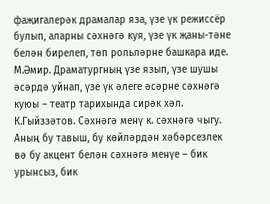фаҗигалерәк драмалар яза, үзе үк режиссёр булып, аларны сәхнәгә куя, үзе үк җаны-тәне белән бирелеп, төп рольләрне башкара иде. М.Әмир. Драматургның үзе язып, үзе шушы әсәрдә уйнап, үзе үк әлеге әсәрне сәхнәгә куюы – театр тарихында сирәк хәл. К.Гыйззәтов. Сәхнәгә менү к. сәхнәгә чыгу. Аның бу тавыш, бу көйләрдән хәбәрсезлек вә бу акцент белән сәхнәгә менүе – бик урынсыз, бик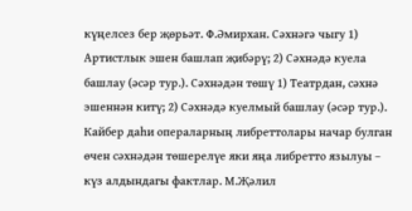күңелсез бер җөрьәт. Ф.Әмирхан. Сәхнәгә чыгу 1) Артистлык эшен башлап җибәрү; 2) Сәхнәдә куела башлау (әсәр тур.). Сәхнәдән төшү 1) Театрдан, сәхнә эшеннән китү; 2) Сәхнәдә куелмый башлау (әсәр тур.). Кайбер даһи операларның либреттолары начар булган өчен сәхнәдән төшерелүе яки яңа либретто язылуы – күз алдындагы фактлар. М.Җәлил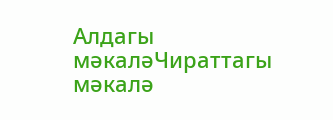Алдагы мәкаләЧираттагы мәкалә